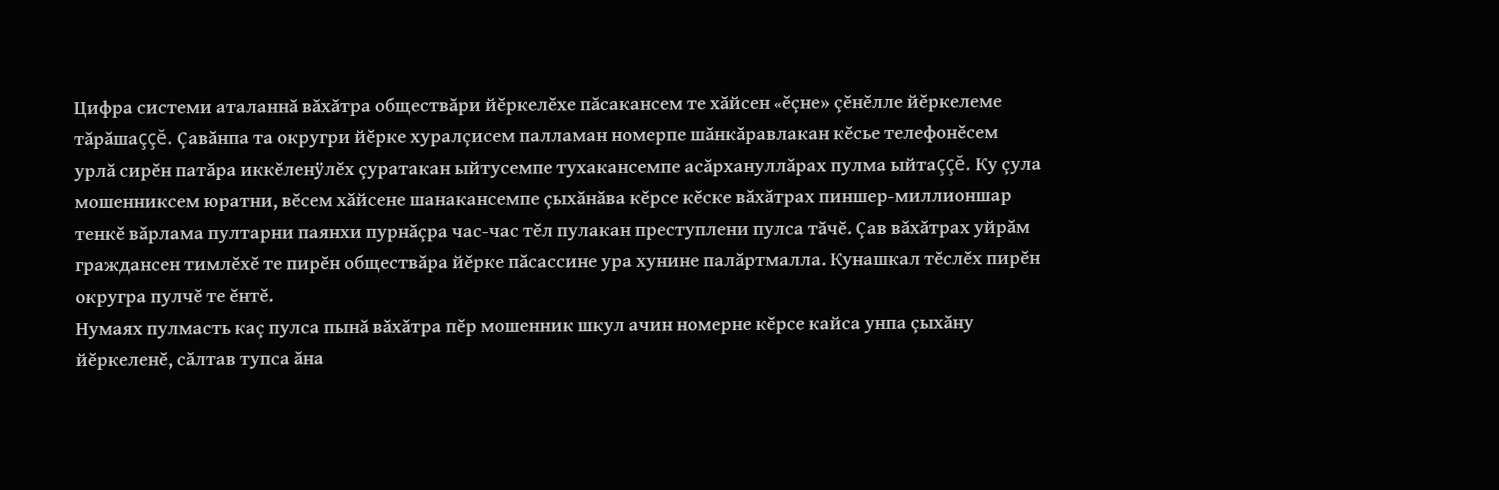Цифра системи аталаннă вăхăтра обществăри йĕркелĕхе пăсакансем те хăйсен «ĕçне» çĕнĕлле йĕркелеме тăрăшаççĕ. Çавăнпа та округри йĕрке хуралçисем палламан номерпе шăнкăравлакан кĕсье телефонĕсем урлă сирĕн патăра иккĕленÿлĕх çуратакан ыйтусемпе тухакансемпе асăрхануллăрах пулма ыйтаççĕ. Ку çула мошенниксем юратни, вĕсем хăйсене шанакансемпе çыхăнăва кĕрсе кĕске вăхăтрах пиншер-миллионшар тенкĕ вăрлама пултарни паянхи пурнăçра час-час тĕл пулакан преступлени пулса тăчĕ. Çав вăхăтрах уйрăм граждансен тимлĕхĕ те пирĕн обществăра йĕрке пăсассине ура хунине палăртмалла. Кунашкал тĕслĕх пирĕн округра пулчĕ те ĕнтĕ.
Нумаях пулмасть каç пулса пынă вăхăтра пĕр мошенник шкул ачин номерне кĕрсе кайса унпа çыхăну йĕркеленĕ, сăлтав тупса ăна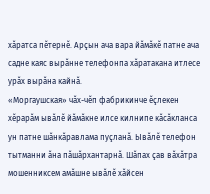хăратса пĕтернĕ. Арçын ача вара йăмăкĕ патне ача садне каяс вырăнне телефонпа хăратакана итлесе урăх вырăна кайнă.
«Моргаушская» чăх-чĕп фабрикинче ĕçлекен хĕрарăм ывăлĕ йăмăкне илсе килнипе кăсăкланса ун патне шăнкăравлама пуçланă. Ывăлĕ телефон тытманни ăна пăшăрхантарнă. Шăпах çав вăхăтра мошенниксем амăшне ывăлĕ хăйсен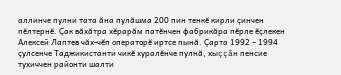аллинче пулни тата ăна пулăшма 200 пин тенкĕ кирли çинчен пĕлтернĕ. Çак вăхăтра хĕрарăм патĕнчен фабрикăра пĕрле ĕçлекен Алексей Лаптев чăх-чĕп операторĕ иртсе пынă. Çарта 1992 – 1994 çулсенче Таджикистанти чикĕ хуралĕнче пулнă, хыççăн пенсие тухиччен районти шалти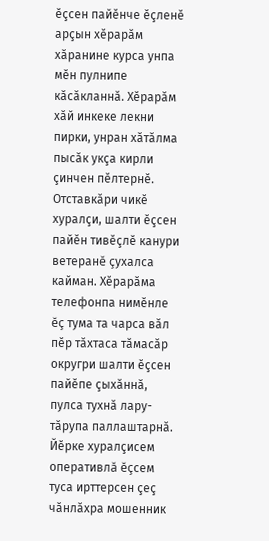ĕçсен пайĕнче ĕçленĕ арçын хĕрарăм хăранине курса унпа мĕн пулнипе кăсăкланнă. Хĕрарăм хăй инкеке лекни пирки, унран хăтăлма пысăк укçа кирли çинчен пĕлтернĕ. Отставкăри чикĕ хуралçи, шалти ĕçсен пайĕн тивĕçлĕ канури ветеранĕ çухалса кайман. Хĕрарăма телефонпа нимĕнле ĕç тума та чарса вăл пĕр тăхтаса тăмасăр округри шалти ĕçсен пайĕпе çыхăннă, пулса тухнă лару-тăрупа паллаштарнă. Йĕрке хуралçисем оперативлă ĕçсем туса ирттерсен çеç чăнлăхра мошенник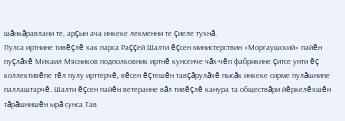шăнкăравлани те, арçын ача инкеке лекменни те çиеле тухнă.
Пулса иртнине тивĕçлĕ хак парса Раççей Шалти ĕçсен министерствин «Моргаушский» пайĕн пуçлăхĕ Михаил Мясников подполковник иртнĕ кунсенче чăх-чĕп фабрикине çитсе унти ĕç коллективĕпе тĕл пулу ирттерчĕ, вĕсен ĕçтешĕн тавçăрулăхĕ пысăк инкеке сирме пулăшнипе паллаштарчĕ. Шалти ĕçсен пайĕн ветеранне вăл тивĕçлĕ канура та обществăри йĕркелĕхшĕн тăрăшнишĕн ырă сунса Тав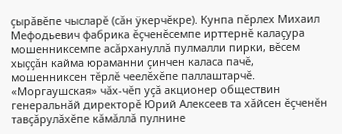çырăвĕпе чысларĕ (сăн ÿкерчĕкре). Кунпа пĕрлех Михаил Мефодьевич фабрика ĕçченĕсемпе ирттернĕ калаçура мошенниксемпе асăрхануллă пулмалли пирки, вĕсем хыççăн кайма юраманни çинчен каласа пачĕ, мошенниксен тĕрлĕ чеелĕхĕпе паллаштарчĕ.
«Моргаушская» чăх-чĕп уçă акционер обществин генеральнăй директорĕ Юрий Алексеев та хăйсен ĕçченĕн тавçăрулăхĕпе кăмăллă пулнине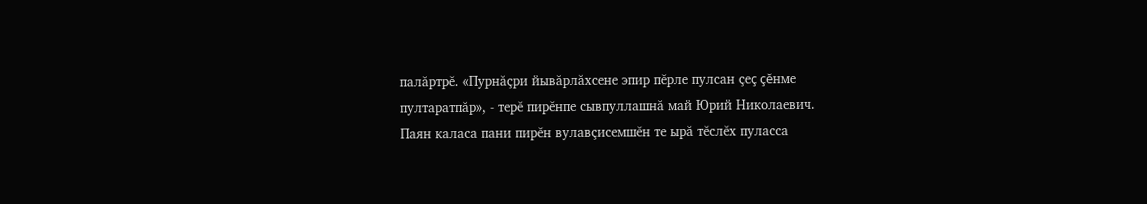палăртрĕ. «Пурнăçри йывăрлăхсене эпир пĕрле пулсан çеç çĕнме пултаратпăр», - терĕ пирĕнпе сывпуллашнă май Юрий Николаевич.
Паян каласа пани пирĕн вулавçисемшĕн те ырă тĕслĕх пуласса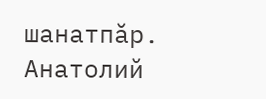шанатпăр.
Анатолий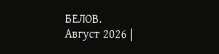БЕЛОВ.
Август 2026 |